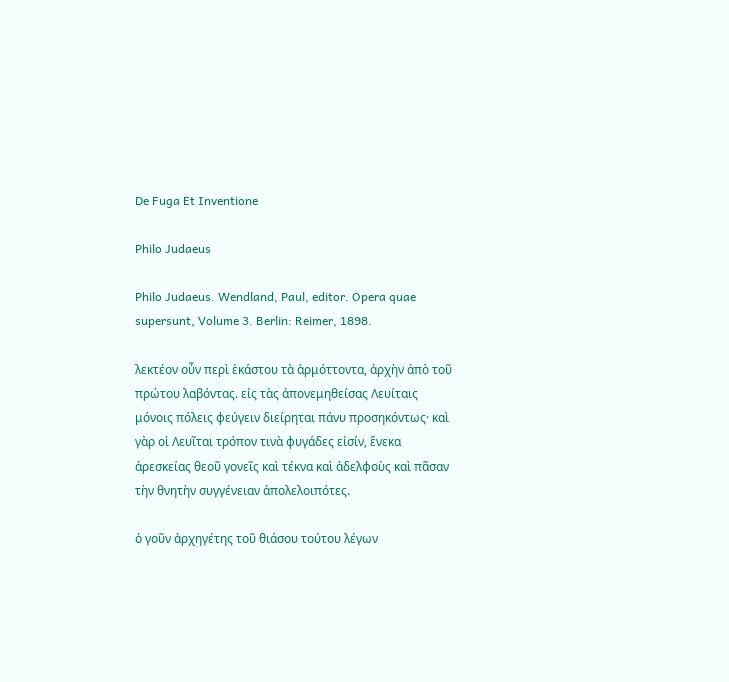De Fuga Et Inventione

Philo Judaeus

Philo Judaeus. Wendland, Paul, editor. Opera quae supersunt, Volume 3. Berlin: Reimer, 1898.

λεκτέον οὖν περὶ ἑκάστου τὰ ἁρμόττοντα, ἀρχὴν ἀπὸ τοῦ πρώτου λαβόντας. εἰς τὰς ἀπονεμηθείσας Λευίταις μόνοις πόλεις φεύγειν διείρηται πάνυ προσηκόντως· καὶ γὰρ οἱ Λευῖται τρόπον τινὰ φυγάδες εἰσίν, ἕνεκα ἀρεσκείας θεοῦ γονεῖς καὶ τέκνα καὶ ἀδελφοὺς καὶ πᾶσαν τὴν θνητὴν συγγένειαν ἀπολελοιπότες.

ὁ γοῦν ἀρχηγέτης τοῦ θιάσου τούτου λέγων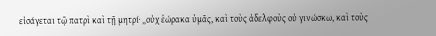εἰσάγεται τῷ πατρὶ καὶ τῇ μητρί· „οὐχ ἑώρακα ὑμᾶς, καὶ τοὺς ἀδελφοὺς οὐ γινώσκω, καὶ τοὺς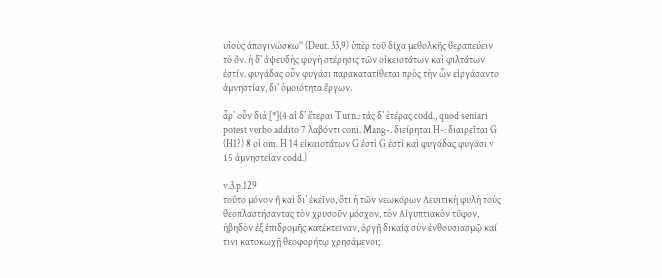υἱοὺς ἀπογινώσκω“ (Deut. 33,9) ὑπὲρ τοῦ δίχα μεθολκῆς θεραπεύειν τὸ ὄν. ἡ δ’ ἀψευδὴς φυγὴ στέρησις τῶν οἰκειοτάτων καὶ φιλτάτων ἐστίν. φυγάδας οὖν φυγάσι παρακατατίθεται πρὸς τὴν ὧν εἰργάσαντο ἀμνηστίαν, δι’ ὁμοιότητα ἔργων.

ἆρ’ οὖν διὰ [*](4 αἱ δ’ ἕτεραι Turn.: τἀς δ’ ἑτέρας codd., quod seniari potest verbo addito 7 λαβόντι coni. Mang-. διείρηται H-: διαιρεῖται G (H1?) 8 οἱ om. H 14 εἰκαιοτάτων G ἐστὶ G ἐστὶ καὶ φυγάδας φυγάσι v 15 ἀμνηστείαν codd.)

v.3.p.129
τοῦτο μόνον ἢ καὶ δι’ ἐκεῖνο, ὅτι ἡ τῶν νεωκόρων Λευιτικὴ φυλὴ τοὺς θεοπλαστήσαντας τὸν χρυσοῦν μόσχον, τὸν Αἰγυπτιακὸν τῦφον, ἡβηδὸν ἐξ ἐπιδρομῆς κατέκτειναν, ὀργῇ δικαίᾳ σὺν ἐνθουσιασμῷ καί τινι κατοκωχῇ θεοφορήτῳ χρησάμενοι;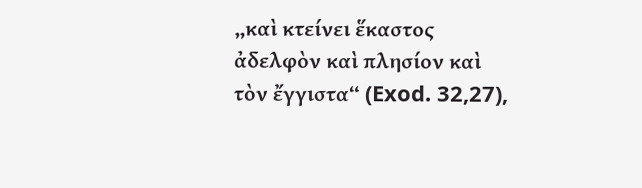„καὶ κτείνει ἕκαστος ἀδελφὸν καὶ πλησίον καὶ τὸν ἔγγιστα“ (Exod. 32,27),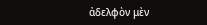ἀδελφὸν μὲν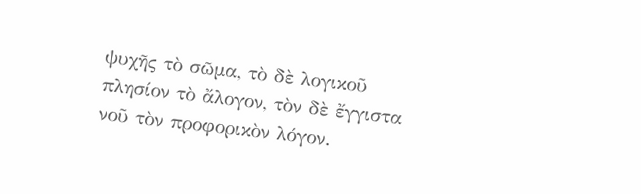ψυχῆς τὸ σῶμα, τὸ δὲ λογικοῦ πλησίον τὸ ἄλογον, τὸν δὲ ἔγγιστα νοῦ τὸν προφορικὸν λόγον.